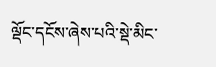ལྡོང་དངོས་ཞེས་པའི་སྡེ་མིང་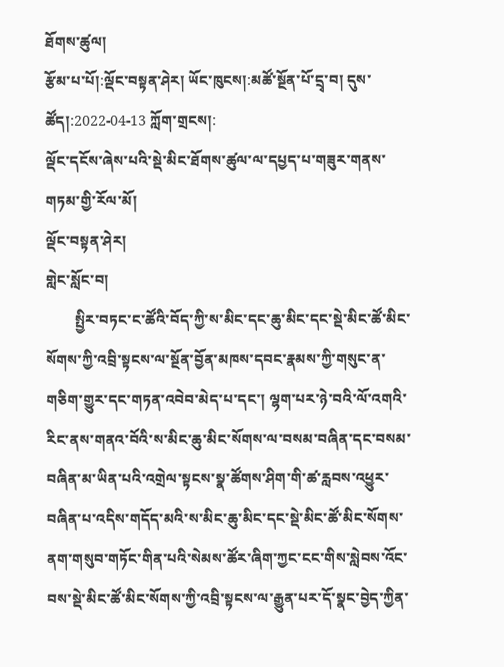ཐོགས་ཚུལ།
རྩོམ་པ་པོ།:ལྡོང་བསྟན་ཤེར། ཡོང་ཁུངས།:མཚོ་སྔོན་པོ་དྲྭ་བ། དུས་ཚོད།:2022-04-13 ཀློག་གྲངས།:
ལྡོང་དངོས་ཞེས་པའི་སྡེ་མིང་ཐོགས་ཚུལ་ལ་དཔྱད་པ་གཟུར་གནས་གཏམ་གྱི་རོལ་མོ།
ལྡོང་བསྟན་ཤེར།
གླེང་སློང་བ།
        སྤྱིར་བཏང་ང་ཚོའི་བོད་ཀྱི་ས་མིང་དང་ཆུ་མིང་དང་སྡེ་མིང་ཚོ་མིང་སོགས་ཀྱི་འབྲི་སྟངས་ལ་སྔོན་བྱོན་མཁས་དབང་རྣམས་ཀྱི་གསུང་ན་གཅིག་གྱུར་དང་གཏན་འབེབ་མེད་པ་དང་། ལྷག་པར་ཉེ་བའི་ལོ་འགའི་རིང་ནས་གནའ་བོའི་ས་མིང་ཆུ་མིང་སོགས་ལ་བསམ་བཞིན་དང་བསམ་བཞིན་མ་ཡིན་པའི་འགྲེལ་སྟངས་སྣ་ཚོགས་ཤིག་གི་ཚ་རླབས་འཕྱུར་བཞིན་པ་འདིས་གདོད་མའི་ས་མིང་ཆུ་མིང་དང་སྡེ་མིང་ཚོ་མིང་སོགས་ནག་གསུབ་གཏོང་གིན་པའི་སེམས་ཚོར་ཞིག་ཀྱང་ངང་གིས་སླེབས་འོང་བས་སྡེ་མིང་ཚོ་མིང་སོགས་ཀྱི་འབྲི་སྟངས་ལ་རྒྱུན་པར་དོ་སྣང་བྱེད་ཀྱིན་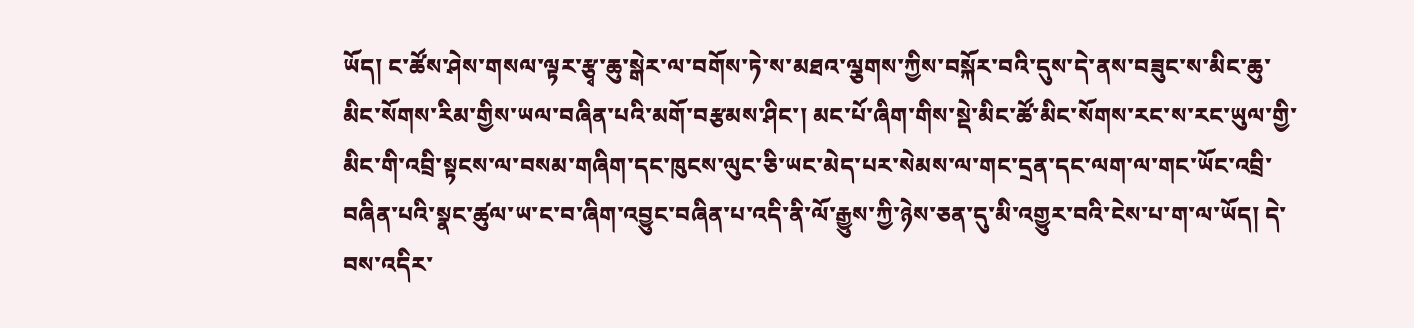ཡོད། ང་ཚོས་ཤེས་གསལ་ལྟར་རྩྭ་ཆུ་སྒེར་ལ་བགོས་ཏེ་ས་མཐའ་ལྕགས་ཀྱིས་བསྐོར་བའི་དུས་དེ་ནས་བཟུང་ས་མིང་ཆུ་མིང་སོགས་རིམ་གྱིས་ཡལ་བཞིན་པའི་མགོ་བརྩམས་ཤིང་། མང་པོ་ཞིག་གིས་སྡེ་མིང་ཚོ་མིང་སོགས་རང་ས་རང་ཡུལ་གྱི་མིང་གི་འབྲི་སྟངས་ལ་བསམ་གཞིག་དང་ཁུངས་ལུང་ཅི་ཡང་མེད་པར་སེམས་ལ་གང་དྲན་དང་ལག་ལ་གང་ཡོང་འབྲི་བཞིན་པའི་སྣང་ཚུལ་ཡ་ང་བ་ཞིག་འབྱུང་བཞིན་པ་འདི་ནི་ལོ་རྒྱུས་ཀྱི་ཉེས་ཅན་དུ་མི་འགྱུར་བའི་ངེས་པ་ག་ལ་ཡོད། དེ་བས་འདིར་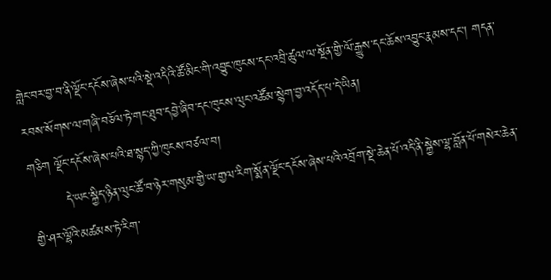གླེང་བར་བྱ་བ་ནི་ལྡོང་དངོས་ཞེས་པའི་སྡེ་འདིའི་ཚོ་མིང་གི་འབྱུང་ཁུངས་དང་འབྲི་ཚུལ་ལ་སྔོན་གྱི་ལོ་རྒྱུས་དང་ཆོས་འབྱུང་རྣམས་དང་། གདན་རབས་སོགས་ལ་གཞི་བཅོལ་ཏེ་གང་ཐུབ་དབྱེ་ཞིབ་དང་ཁུངས་ལུང་འཚོམ་སྙེག་བྱ་འདོད་པ་དེ་ཡིན།
གཅིག ལྡོང་དངོས་ཞེས་པའི་ཐ་སྙད་ཀྱི་ཁུངས་བཙལ་བ།
        དེ་ཡང་སྐྱིད་ཉིན་ལུང་ཚོ་བ་ཉེར་གསུམ་གྱི་ཡ་གྱལ་རིག་སྨོན་ལྡོང་དངོས་ཞེས་པའི་འབྲོག་སྡེ་ཆེན་པོ་འདི་ནི་སྐྱེས་ལྷ་བློན་པོ་གསེར་ཆེན་གྱི་ཤར་ལྷོའི་མཚམས་ཏེ་རིག་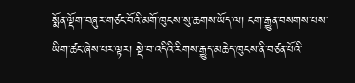སྨོན་ལྡོག་བཞུར་གཙང་བོའི་མགོ་ཁུངས་སུ་ཆགས་ཡོད་ལ། ངག་རྒྱུན་བསགས་པས་ཡིག་ཚང་ཞེས་པར་ལྟར། སྡེ་བ་འདིའི་རིགས་རྒྱུད་མཆེད་ཁུངས་ནི་བཙན་པོའི་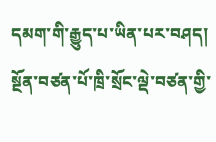དམག་གི་རྒྱུད་པ་ཡིན་པར་བཤད། སྔོན་བཙན་པོ་ཁྲི་སྲོང་ལྡེ་བཙན་གྱི་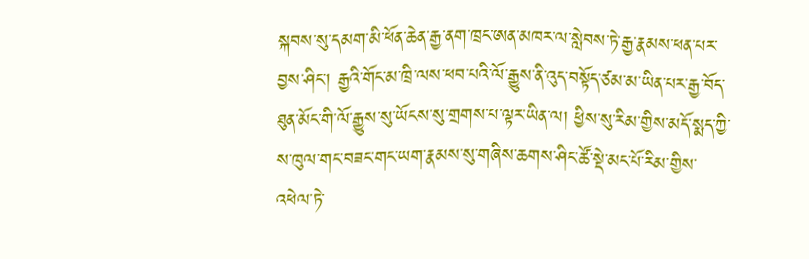སྐབས་སུ་དམག་མི་ཕོན་ཆེན་རྒྱ་ནག་ཁྲང་ཨན་མཁར་ལ་སླེབས་ཏེ་རྒྱ་རྣམས་ཕན་པར་བྱས་ཤིང་། རྒྱའི་གོང་མ་ཁྲི་ལས་ཕབ་པའི་ལོ་རྒྱུས་ནི་འུད་བསྟོད་ཙམ་མ་ཡིན་པར་རྒྱ་བོད་ཐུན་མོང་གི་ལོ་རྒྱུས་སུ་ཡོངས་སུ་གྲགས་པ་ལྟར་ཡིན་ལ། ཕྱིས་སུ་རིམ་གྱིས་མདོ་སྨད་ཀྱི་ས་ཁུལ་གང་བཟང་གང་ཡག་རྣམས་སུ་གཞིས་ཆགས་ཤིང་ཚོ་སྡེ་མང་པོ་རིམ་གྱིས་འཕེལ་ཏེ་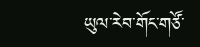ཡུལ་རེབ་གོང་གཙོ་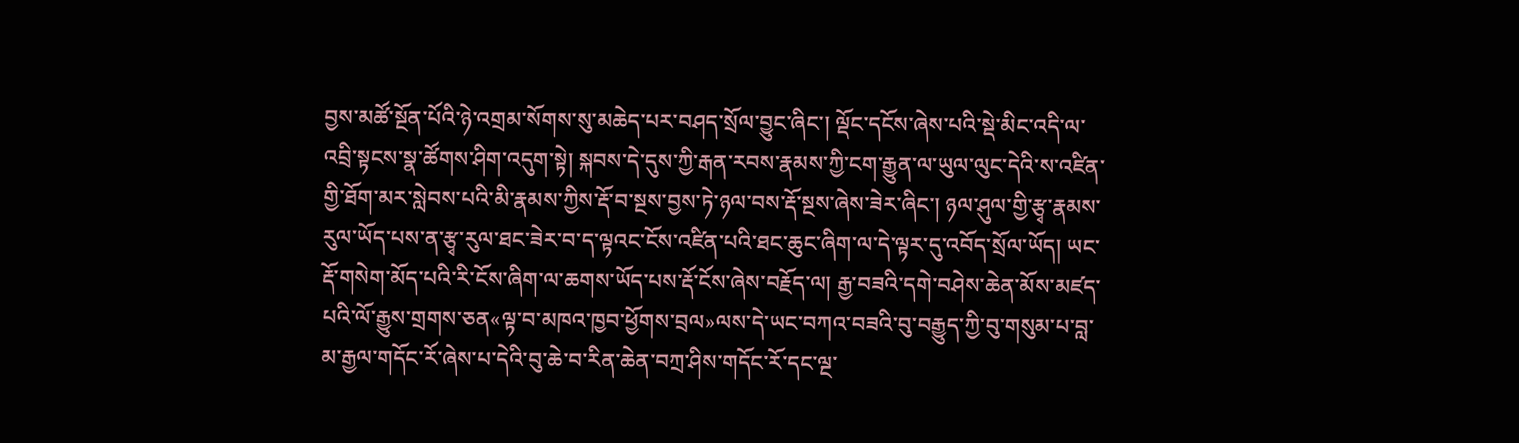བྱས་མཚོ་སྔོན་པོའི་ཉེ་འགྲམ་སོགས་སུ་མཆེད་པར་བཤད་སྲོལ་བྱུང་ཞིང་། ལྡོང་དངོས་ཞེས་པའི་སྡེ་མིང་འདི་ལ་འབྲི་སྟངས་སྣ་ཚོགས་ཤིག་འདུག་སྟེ། སྐབས་དེ་དུས་ཀྱི་རྒན་རབས་རྣམས་ཀྱི་ངག་རྒྱུན་ལ་ཡུལ་ལུང་དེའི་ས་འཛིན་གྱི་ཐོག་མར་སླེབས་པའི་མི་རྣམས་ཀྱིས་རྡོ་བ་སྔས་བྱས་ཏེ་ཉལ་བས་རྡོ་སྔས་ཞེས་ཟེར་ཞིང་། ཉལ་ཤུལ་གྱི་རྩྭ་རྣམས་རུལ་ཡོད་པས་ན་རྩྭ་རུལ་ཐང་ཟེར་བ་ད་ལྟའང་ངོས་འཛིན་པའི་ཐང་ཆུང་ཞིག་ལ་དེ་ལྟར་དུ་འབོད་སྲོལ་ཡོད། ཡང་རྡོ་གསེག་མོད་པའི་རི་ངོས་ཞིག་ལ་ཆགས་ཡོད་པས་རྡོ་ངོས་ཞེས་བརྗོད་ལ། རྒྱ་བཟའི་དགེ་བཤེས་ཆེན་མོས་མཛད་པའི་ལོ་རྒྱུས་གྲགས་ཅན«ལྟ་བ་མཁའ་ཁྱབ་ཕྱོགས་བྲལ»ལས་དེ་ཡང་བཀའ་བཟའི་བུ་བརྒྱུད་ཀྱི་བུ་གསུམ་པ་བླ་མ་རྒྱལ་གདོང་རོ་ཞེས་པ་དེའི་བུ་ཆེ་བ་རིན་ཆེན་བཀྲ་ཤིས་གདོང་རོ་དང་ལྔ་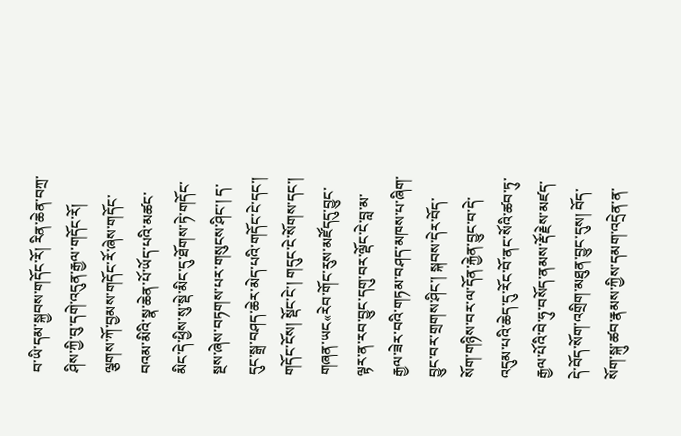བ་ཡི་དམ་སྐྱབས་གདོང་རོ། རིན་ཆེན་བཀྲ་ཤིས་ཀྱི་བུ་དགེ་འདུན་རྒྱལ་གདོང་རོ། ལྕགས་ཀོ་བྱམས་གདོང་རོ་ཞེས་གདོང་བའམ་མིའི་སྣ་ཆེན་པོ་ཡོད་པའི་མཚང་མིང་དེ་ཕྱིས་སུ་སྡེ་མིང་དུ་ཐོགས་ཏེ་གདོང་སྔས་ཞེས་བཏགས་པར་གསུངས་ཤིང་། ད་དུང་སྒྲ་བཤད་ཆེར་མེད་པའི་གདོང་ངེ་དང་། གདོང་ངོས། སྡོང་ངེ་། གདུང་ངེ་སོགས་དང་། གཞན་ཡང«རེབ་གོང་རུས་མཛོདདུ་བྱུང་ལྟར་ན་རབ་བྱུང་དགུ་བར་ལྡོང་ངེ་བླ་མ་རྒྱལ་ཟེར་བའི་གཏམ་བཤད་མཁས་པ་ཞིག་བྱུང་བར་གྲགས་ཤིང་། སྐབས་དེར་བོད་སོག་གཉིས་བར་ལ་དོན་རྐྱེན་བྱུང་བ་དེ་འདུམ་པའི་ཆེད་དུ་རོང་བོ་ནང་སོའི་ཚབ་ཏུ་རྒྱལ་པོའི་བེ་ཧུ་བསོད་ནམས་རྡོ་རྗེས་མཛད་དེ་བོད་སོག་འགྲིག་མཐུན་བྱུང་དུས། བོད་སོག་སྐུ་ཚབ་རྣམས་ཀྱིས་དམག་འདྲེན་ན་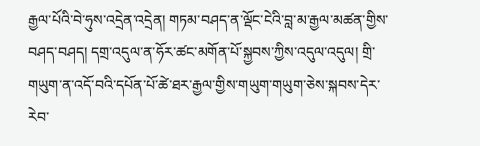རྒྱལ་པོའི་བེ་ཧུས་འདྲེན་འདྲེན། གཏམ་བཤད་ན་ལྡོང་ངེའི་བླ་མ་རྒྱལ་མཚན་གྱིས་བཤད་བཤད། དགྲ་འདུལ་ན་ཧོར་ཚང་མགོན་པོ་སྐྱབས་ཀྱིས་འདུལ་འདུལ། གྲི་གཡུག་ན་འདོ་བའི་དཔོན་པོ་ཚེ་ཐར་རྒྱལ་གྱིས་གཡུག་གཡུག་ཅེས་སྐབས་དེར་རེབ་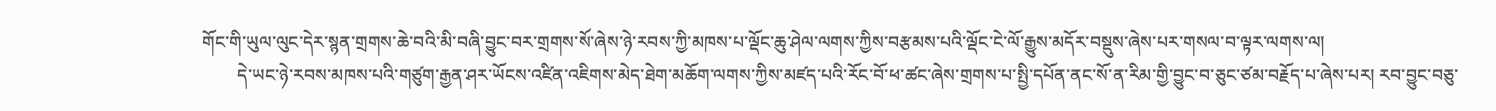གོང་གི་ཡུལ་ལུང་དེར་སྙན་གྲགས་ཆེ་བའི་མི་བཞི་བྱུང་བར་གྲགས་སོ་ཞེས་ཉེ་རབས་ཀྱི་མཁས་པ་ལྡོང་ཆུ་ཤེལ་ལགས་ཀྱིས་བརྩམས་པའི་ལྡོང་ངེ་ལོ་རྒྱུས་མདོར་བསྡུས་ཞེས་པར་གསལ་བ་ལྟར་ལགས་ལ།
        དེ་ཡང་ཉེ་རབས་མཁས་པའི་གཙུག་རྒྱན་ཤར་ཡོངས་འཛིན་འཇིགས་མེད་ཐེག་མཆོག་ལགས་ཀྱིས་མཛད་པའི་རོང་བོ་ཕ་ཚང་ཞེས་གྲགས་པ་སྤྱི་དཔོན་ནང་སོ་ན་རིམ་གྱི་བྱུང་བ་ཅུང་ཙམ་བརྗོད་པ་ཞེས་པར། རབ་བྱུང་བཅུ་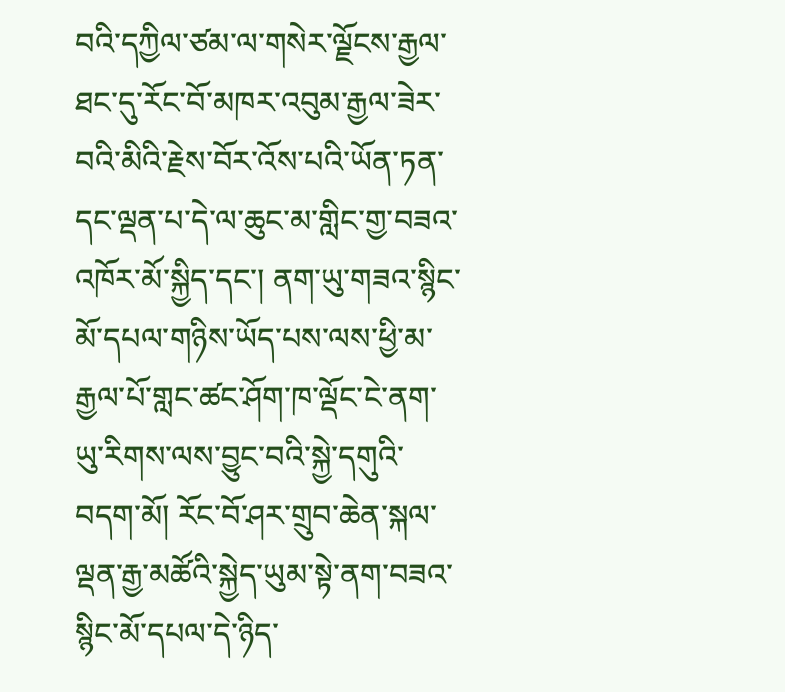བའི་དཀྱིལ་ཙམ་ལ་གསེར་ལྗོངས་རྒྱལ་ཐང་དུ་རོང་བོ་མཁར་འབུམ་རྒྱལ་ཟེར་བའི་མིའི་རྗེས་བོར་འོས་པའི་ཡོན་ཏན་དང་ལྡན་པ་དེ་ལ་ཆུང་མ་གླིང་གྱ་བཟའ་འཁོར་མོ་སྐྱིད་དང་། ནག་ཡུ་གཟའ་སྙིང་མོ་དཔལ་གཉིས་ཡོད་པས་ལས་ཕྱི་མ་རྒྱལ་པོ་གླང་ཚང་ཤོག་ཁ་ལྡོང་ངེ་ནག་ཡུ་རིགས་ལས་བྱུང་བའི་སྐྱེ་དགུའི་བདག་མོ། རོང་བོ་ཤར་གྲུབ་ཆེན་སྐལ་ལྡན་རྒྱ་མཚོའི་སྐྱེད་ཡུམ་སྟེ་ནག་བཟའ་སྙིང་མོ་དཔལ་དེ་ཉིད་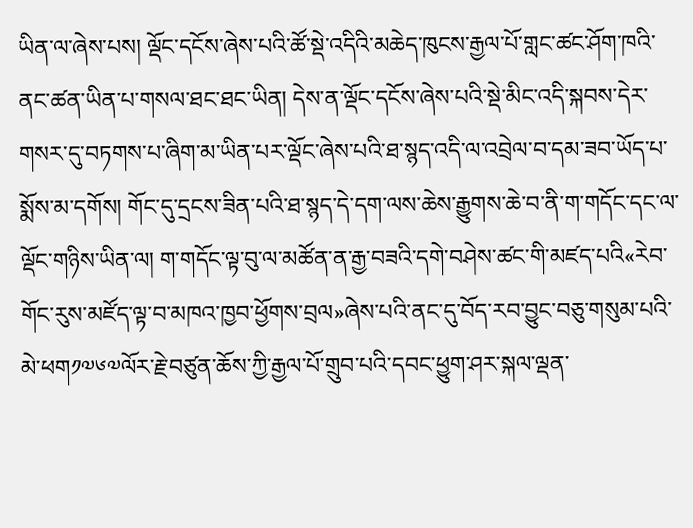ཡིན་ལ་ཞེས་པས། ལྡོང་དངོས་ཞེས་པའི་ཚོ་སྡེ་འདིའི་མཆེད་ཁུངས་རྒྱལ་པོ་གླང་ཚང་ཤོག་ཁའི་ནང་ཚན་ཡིན་པ་གསལ་ཐང་ཐང་ཡིན། དེས་ན་ལྡོང་དངོས་ཞེས་པའི་སྡེ་མིང་འདི་སྐབས་དེར་གསར་དུ་བཏགས་པ་ཞིག་མ་ཡིན་པར་ལྡོང་ཞེས་པའི་ཐ་སྙད་འདི་ལ་འབྲེལ་བ་དམ་ཟབ་ཡོད་པ་སྨོས་མ་དགོས། གོང་དུ་དྲངས་ཟིན་པའི་ཐ་སྙད་དེ་དག་ལས་ཆེས་རྒྱུགས་ཆེ་བ་ནི་ག་གདོང་དང་ལ་ལྡོང་གཉིས་ཡིན་ལ། ག་གདོང་ལྟ་བུ་ལ་མཚོན་ན་རྒྱ་བཟའི་དགེ་བཤེས་ཚང་གི་མཛད་པའི«རེབ་གོང་རུས་མཛོད་ལྟ་བ་མཁའ་ཁྱབ་ཕྱོགས་བྲལ»ཞེས་པའི་ནང་དུ་བོད་རབ་བྱུང་བཅུ་གསུམ་པའི་མེ་ཕག༡༧༦༧ལོར་རྗེ་བཙུན་ཆོས་ཀྱི་རྒྱལ་པོ་གྲུབ་པའི་དབང་ཕྱུག་ཤར་སྐལ་ལྡན་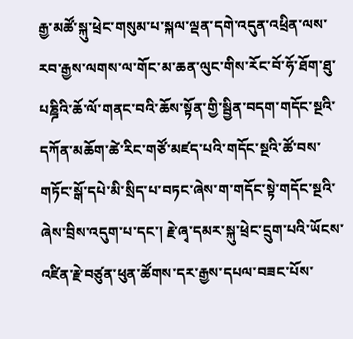རྒྱ་མཚོ་སྐུ་ཕྲེང་གསུམ་པ་སྐལ་ལྡན་དགེ་འདུན་འཕྲིན་ལས་རབ་རྒྱས་ལགས་ལ་གོང་མ་ཆན་ལུང་གིས་རོང་བོ་ཧོ་ཐོག་ཐུ་པཎྜིའི་ཆོ་ལོ་གནང་བའི་ཆོས་སྟོན་གྱི་སྦྱིན་བདག་གདོང་སྔའི་དཀོན་མཆོག་ཚེ་རིང་གཙོ་མཛད་པའི་གདོང་སྔའི་ཚོ་བས་གཏོང་སྒོ་དཔེ་མི་སྲིད་པ་བཏང་ཞེས་ག་གདོང་སྟེ་གདོང་སྔའི་ཞེས་བྲིས་འདུག་པ་དང་། རྗེ་ཞྭ་དམར་སྐུ་ཕྲེང་དྲུག་པའི་ཡོངས་འཛིན་རྗེ་བཙུན་ཕུན་ཚོགས་དར་རྒྱས་དཔལ་བཟང་པོས་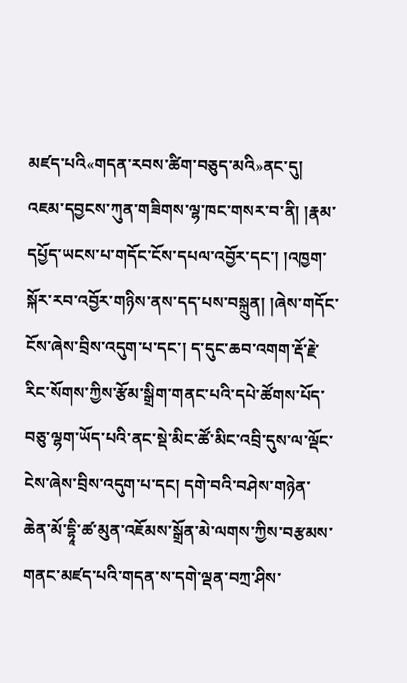མཛད་པའི«གདན་རབས་ཚིག་བཅུད་མའི»ནང་དུ། འཇམ་དབྱངས་ཀུན་གཟིགས་ལྷ་ཁང་གསར་བ་ནི། །རྣམ་དཔྱོད་ཡངས་པ་གདོང་ངོས་དཔལ་འབྱོར་དང་། །འཁྱག་སྐོར་རབ་འབྱོར་གཉིས་ནས་དད་པས་བསྐྲུན། །ཞེས་གདོང་ངོས་ཞེས་བྲིས་འདུག་པ་དང་། ད་དུང་ཆབ་འགག་རྡོ་རྗེ་རིང་སོགས་ཀྱིས་རྩོམ་སྒྲིག་གནང་པའི་དཔེ་ཚོགས་པོད་བཅུ་ལྷག་ཡོད་པའི་ནང་སྡེ་མིང་ཚོ་མིང་འབྲི་དུས་ལ་ལྡོང་ངེས་ཞེས་བྲིས་འདུག་པ་དང། དགེ་བའི་བཤེས་གཉེན་ཆེན་མོ་དྷཱི་ཚ་མུན་འཇོམས་སྒྲོན་མེ་ལགས་ཀྱིས་བརྩམས་གནང་མཛད་པའི་གདན་ས་དགེ་ལྡན་བཀྲ་ཤིས་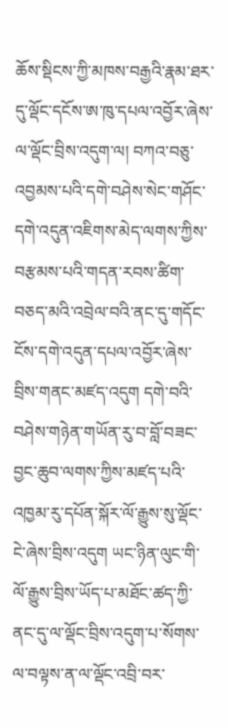ཆོས་སྡིངས་ཀྱི་མཁས་བརྒྱའི་རྣམ་ཐར་དུ་ལྡོང་དངོས་ཨ་ཁུ་དཔལ་འབྱོར་ཞེས་ལ་ལྡོང་བྲིས་འདུག་ལ། བཀའ་བཅུ་འབྱམས་པའི་དགེ་བཤེས་སེང་གཤོང་དགེ་འདུན་འཇིགས་མེད་ལགས་ཀྱིས་བརྩམས་པའི་གདན་རབས་ཚིག་བཅད་མའི་འབྲེལ་བའི་ནང་དུ་གདོང་ངོས་དགེ་འདུན་དཔལ་འབྱོར་ཞེས་བྲིས་གནང་མཛད་འདུག དགེ་བའི་བཤེས་གཉེན་གཡོན་རུ་བ་བློ་བཟང་བྱང་ཆུབ་ལགས་ཀྱིས་མཛད་པའི་འཁྱམ་རུ་དཔོན་སྐོར་ལོ་རྒྱུས་སུ་ལྡོང་ངེ་ཞེས་བྲིས་འདུག ཡང་ཉིན་ལུང་གི་ལོ་རྒྱུས་བྲིས་ཡོད་པ་མཐོང་ཚད་ཀྱི་ནང་དུ་ལ་ལྡོང་བྲིས་འདུག་པ་སོགས་ལ་བལྟས་ན་ལ་ལྡོང་འབྲི་བར་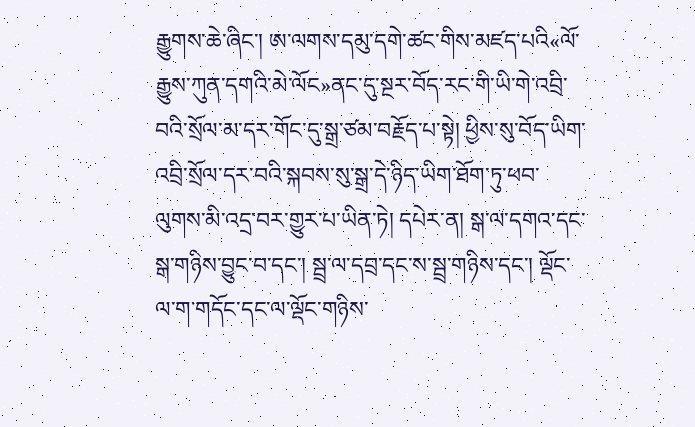རྒྱུགས་ཆེ་ཞིང་། ཨ་ལགས་དམུ་དགེ་ཚང་གིས་མཛད་པའི«ལོ་རྒྱུས་ཀུན་དགའི་མེ་ལོང»ནང་དུ་སྔར་བོད་རང་གི་ཡི་གེ་འབྲི་བའི་སྲོལ་མ་དར་གོང་དུ་སྒྲ་ཙམ་བརྗོད་པ་སྟེ། ཕྱིས་སུ་བོད་ཡིག་འབྲི་སྲོལ་དར་བའི་སྐབས་སུ་སྒྲ་དེ་ཉིད་ཡིག་ཐོག་ཏུ་ཕབ་ལུགས་མི་འདྲ་བར་གྱུར་པ་ཡིན་ཏེ། དཔེར་ན། སྒ་ལ་དགའ་དང་སྒ་གཉིས་བྱུང་བ་དང་། སྦྲ་ལ་དབྲ་དང་ས་སྦྲ་གཉིས་དང་། ལྡོང་ལ་ག་གདོང་དང་ལ་ལྡོང་གཉིས་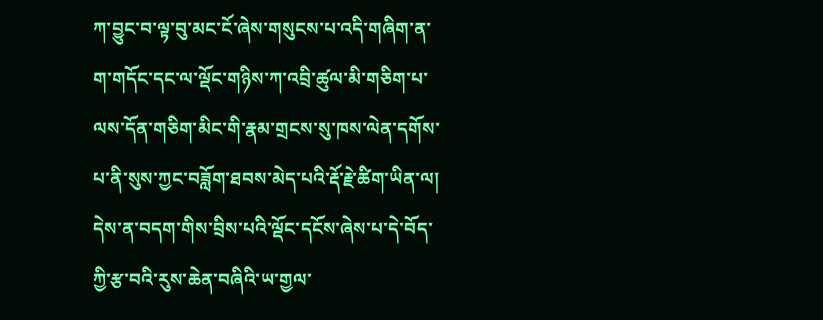ཀ་བྱུང་བ་ལྟ་བུ་མང་ངོ་ཞེས་གསུངས་པ་འདི་གཞིག་ན་ག་གདོང་དང་ལ་ལྡོང་གཉིས་ཀ་འབྲི་ཚུལ་མི་གཅིག་པ་ལས་དོན་གཅིག་མིང་གི་རྣམ་གྲངས་སུ་ཁས་ལེན་དགོས་པ་ནི་སུས་ཀྱང་བཟློག་ཐབས་མེད་པའི་རྡོ་རྗེ་ཚིག་ཡིན་ལ། དེས་ན་བདག་གིས་བྲིས་པའི་ལྡོང་དངོས་ཞེས་པ་དེ་བོད་ཀྱི་རྩ་བའི་རུས་ཆེན་བཞིའི་ཡ་གྱལ་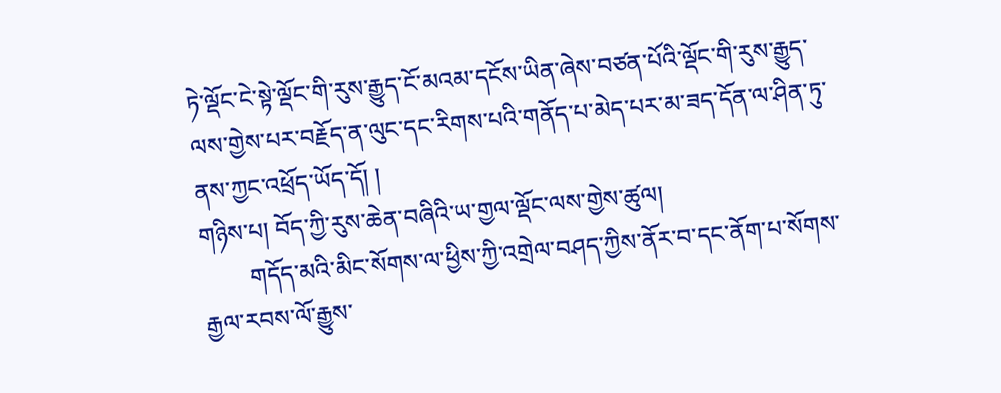ཏེ་ལྡོང་ངེ་སྟེ་ལྡོང་གི་རུས་རྒྱུད་ངོ་མའམ་དངོས་ཡིན་ཞེས་བཙན་པོའི་ལྡོང་གི་རུས་རྒྱུད་ལས་གྱེས་པར་བརྗོད་ན་ལུང་དང་རིགས་པའི་གནོད་པ་མེད་པར་མ་ཟད་དོན་ལ་ཤིན་ཏུ་ནས་ཀྱང་འཕྲོད་ཡོད་དོ། །
གཉིས་པ། བོད་ཀྱི་རུས་ཆེན་བཞིའི་ཡ་གྱལ་ལྡོང་ལས་གྱེས་ཚུལ།
        གདོད་མའི་མིང་སོགས་ལ་ཕྱིས་ཀྱི་འགྲེལ་བཤད་ཀྱིས་ནོར་བ་དང་ནོག་པ་སོགས་རྒྱལ་རབས་ལོ་རྒྱུས་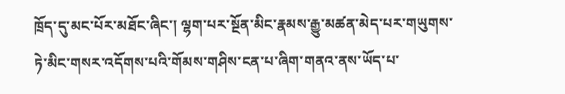ཁྲོད་དུ་མང་པོར་མཐོང་ཞིང་། ལྷག་པར་སྔོན་མིང་རྣམས་རྒྱུ་མཚན་མེད་པར་གཡུགས་ཏེ་མིང་གསར་འདོགས་པའི་གོམས་གཤིས་ངན་པ་ཞིག་གནའ་ནས་ཡོད་པ་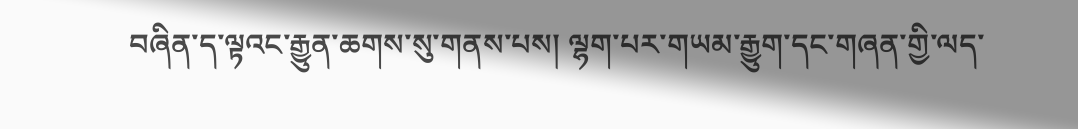བཞིན་ད་ལྟའང་རྒྱུན་ཆགས་སུ་གནས་པས། ལྷག་པར་གཡམ་རྒྱུག་དང་གཞན་གྱི་ལད་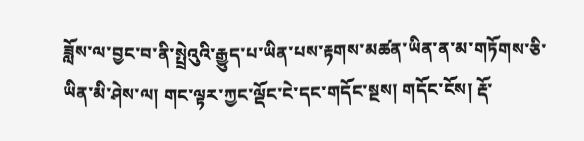ཟློས་ལ་བྱང་བ་ནི་སྤྲེའུའི་རྒྱུད་པ་ཡིན་པས་རྟགས་མཚན་ཡིན་ན་མ་གཏོགས་ཅི་ཡིན་མི་ཤེས་ལ། གང་ལྟར་ཀྱང་ལྡོང་ངེ་དང་གདོང་སྔས། གདོང་ངོས། རྡོ་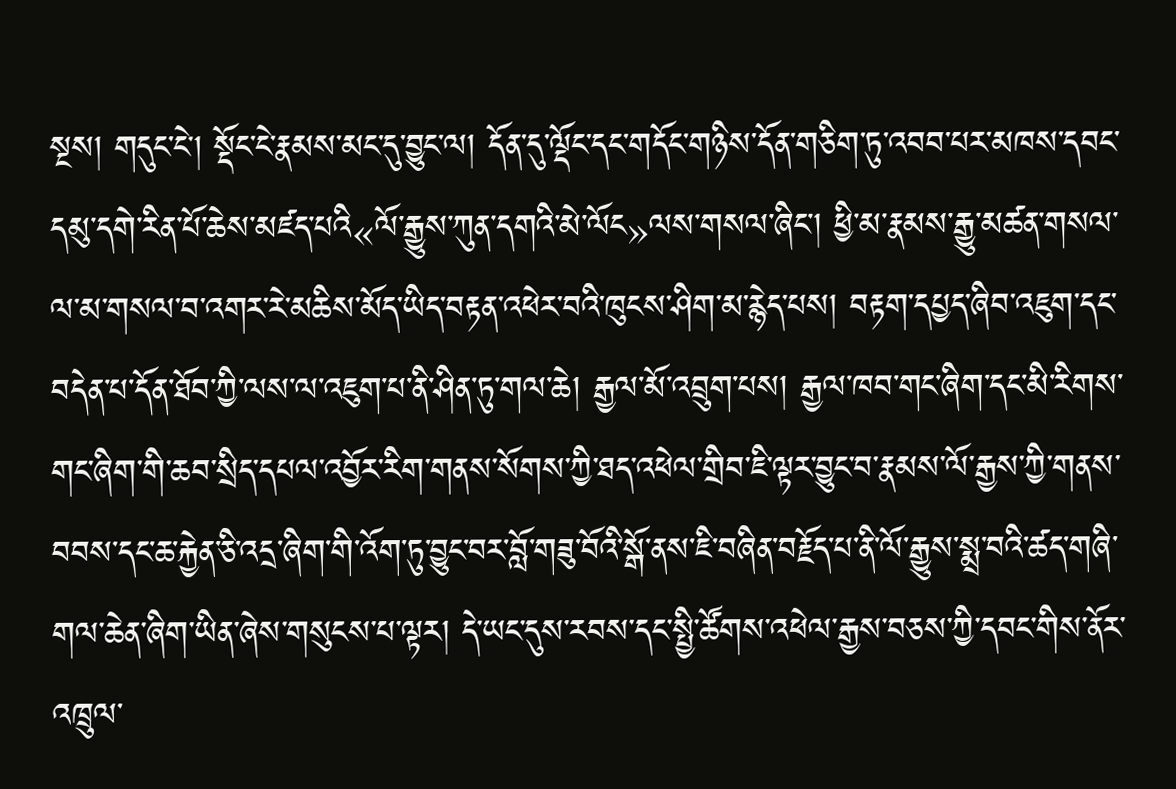སྔས། གདུང་ངེ། སྡོང་ངེ་རྣམས་མང་དུ་བྱུང་ལ། དོན་དུ་ལྡོང་དང་གདོང་གཉིས་དོན་གཅིག་ཏུ་འབབ་པར་མཁས་དབང་དམུ་དགེ་རིན་པོ་ཆེས་མཛད་པའི«ལོ་རྒྱུས་ཀུན་དགའི་མེ་ལོང»ལས་གསལ་ཞིང་། ཕྱི་མ་རྣམས་རྒྱུ་མཚན་གསལ་ལ་མ་གསལ་བ་འགར་རེ་མཆིས་མོད་ཡིད་བརྟན་འཕེར་བའི་ཁུངས་ཤིག་མ་རྙེད་པས། བརྟག་དཔྱད་ཞིབ་འཇུག་དང་བདེན་པ་དོན་ཐོབ་ཀྱི་ལས་ལ་འཇུག་པ་ནི་ཤིན་ཏུ་གལ་ཆེ། རྒྱལ་མོ་འབྲུག་པས། རྒྱལ་ཁབ་གང་ཞིག་དང་མི་རིགས་གང་ཞིག་གི་ཆབ་སྲིད་དཔལ་འབྱོར་རིག་གནས་སོགས་ཀྱི་ཐད་འཕེལ་གྲིབ་ཇི་ལྟར་བྱུང་བ་རྣམས་ལོ་རྒྱས་ཀྱི་གནས་བབས་དང་ཆ་རྐྱེན་ཅི་འདྲ་ཞིག་གི་འོག་ཏུ་བྱུང་བར་བློ་གཟུ་བོའི་སྒོ་ནས་ཇི་བཞིན་བརྗོད་པ་ནི་ལོ་རྒྱུས་སྨྲ་བའི་ཚད་གཞི་གལ་ཆེན་ཞིག་ཡིན་ཞེས་གསུངས་པ་ལྟར། དེ་ཡང་དུས་རབས་དང་སྤྱི་ཚོགས་འཕེལ་རྒྱས་བཅས་ཀྱི་དབང་གིས་ནོར་འཁྲུལ་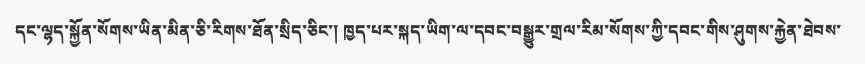དང་ལྷད་སྐྱོན་སོགས་ཡིན་མིན་ཅི་རིགས་ཐོན་སྲིད་ཅིང་། ཁྱད་པར་སྐད་ཡིག་ལ་དབང་བསྒྱུར་གྲལ་རིམ་སོགས་ཀྱི་དབང་གིས་ཤུགས་རྐྱེན་ཐེབས་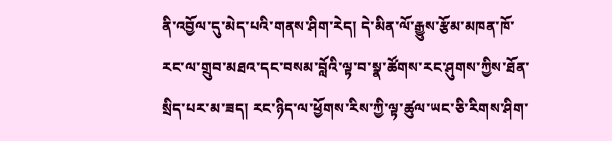ནི་འབྱོལ་དུ་མེད་པའི་གནས་ཤིག་རེད། དེ་མིན་ལོ་རྒྱུས་རྩོམ་མཁན་ཁོ་རང་ལ་གྲུབ་མཐའ་དང་བསམ་བློའི་ལྟ་བ་སྣ་ཚོགས་རང་ཤུགས་ཀྱིས་ཐོན་སྲིད་པར་མ་ཟད། རང་ཉིད་ལ་ཕྱོགས་རིས་ཀྱི་ལྟ་ཚུལ་ཡང་ཅི་རིགས་ཤིག་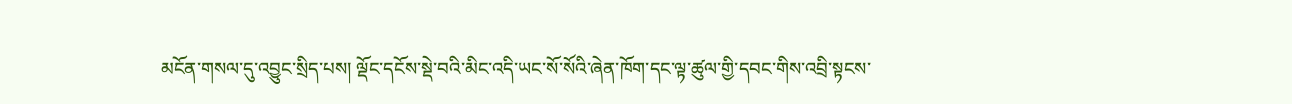མངོན་གསལ་དུ་འབྱུང་སྲིད་པས། ལྡོང་དངོས་སྡེ་བའི་མིང་འདི་ཡང་སོ་སོའི་ཞེན་ཁོག་དང་ལྟ་ཚུལ་གྱི་དབང་གིས་འབྲི་སྟངས་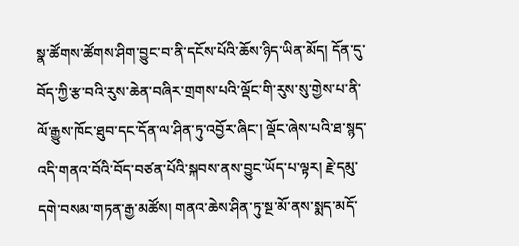སྣ་ཚོགས་ཚོགས་ཤིག་བྱུང་བ་ནི་དངོས་པོའི་ཆོས་ཉིད་ཡིན་མོད། དོན་དུ་བོད་ཀྱི་རྩ་བའི་རུས་ཆེན་བཞིར་གྲགས་པའི་ལྡོང་གི་རུས་སུ་གྱེས་པ་ནི་ལོ་རྒྱུས་ཁོང་ཐུབ་དང་དོན་ལ་ཤིན་ཏུ་འབྱོར་ཞིང་། ལྡོང་ཞེས་པའི་ཐ་སྙད་འདི་གནའ་བོའི་བོད་བཙན་པོའི་སྐབས་ནས་བྱུང་ཡོད་པ་ལྟར། རྗེ་དམུ་དགེ་བསམ་གཏན་རྒྱ་མཚོས། གནའ་ཆེས་ཤིན་ཏུ་སྔ་མོ་ནས་སྨད་མདོ་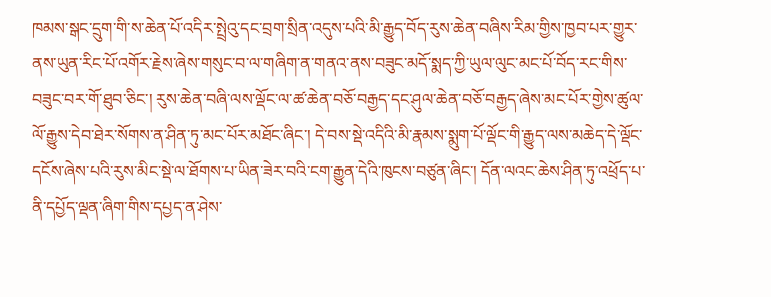ཁམས་སྒང་དྲུག་གི་ས་ཆེན་པོ་འདིར་སྤྲེའུ་དང་བྲག་སྲིན་འདུས་པའི་མི་རྒྱུད་བོད་རུས་ཆེན་བཞིས་རིམ་གྱིས་ཁྱབ་པར་གྱུར་ནས་ཡུན་རིང་པོ་འགོར་རྗེས་ཞེས་གསུང་བ་ལ་གཞིག་ན་གནའ་ནས་བཟུང་མདོ་སྨད་ཀྱི་ཡུལ་ལུང་མང་པོ་བོད་རང་གིས་བཟུང་བར་གོ་ཐུབ་ཅིང་། རུས་ཆེན་བཞི་ལས་ལྡོང་ལ་ཚ་ཆེན་བཅོ་བརྒྱད་དང་ཤུལ་ཆེན་བཅོ་བརྒྱད་ཞེས་མང་པོར་གྱེས་ཚུལ་ལོ་རྒྱུས་དེབ་ཐེར་སོགས་ན་ཤིན་ཏུ་མང་པོར་མཐོང་ཞིང་། དེ་བས་སྡེ་འདིའི་མི་རྣམས་སྨུག་པོ་ལྡོང་གི་རྒྱུད་ལས་མཆེད་དེ་ལྡོང་དངོས་ཞེས་པའི་རུས་མིང་སྡེ་ལ་ཐོགས་པ་ཡིན་ཟེར་བའི་ངག་རྒྱུན་དེའི་ཁུངས་བཙུན་ཞིང་། དོན་ལའང་ཆེས་ཤིན་ཏུ་འཕྲོད་པ་ནི་དཔྱོད་ལྡན་ཞིག་གིས་དཔྱད་ན་ཤེས་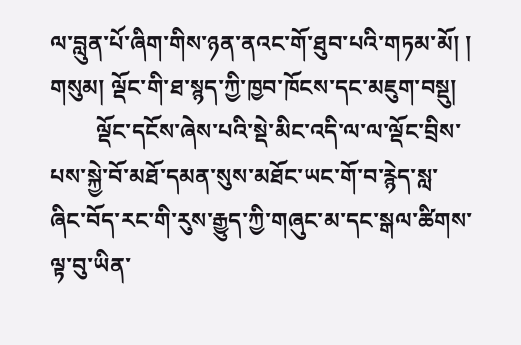ལ་བླུན་པོ་ཞིག་གིས་ཉན་ནའང་གོ་ཐུབ་པའི་གཏམ་མོ། །
གསུམ། ལྡོང་གི་ཐ་སྙད་ཀྱི་ཁྱབ་ཁོངས་དང་མཇུག་བསྡུ།
        ལྡོང་དངོས་ཞེས་པའི་སྡེ་མིང་འདི་ལ་ལ་ལྡོང་བྲིས་པས་སྐྱེ་བོ་མཐོ་དམན་སུས་མཐོང་ཡང་གོ་བ་རྙེད་སླ་ཞིང་བོད་རང་གི་རུས་རྒྱུད་ཀྱི་གཞུང་མ་དང་སྒལ་ཚིགས་ལྟ་བུ་ཡིན་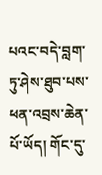པའང་བདེ་བླག་ཏུ་ཤེས་ཐུབ་པས་ཕན་འབྲས་ཆེན་པོ་ཡོད། གོང་དུ་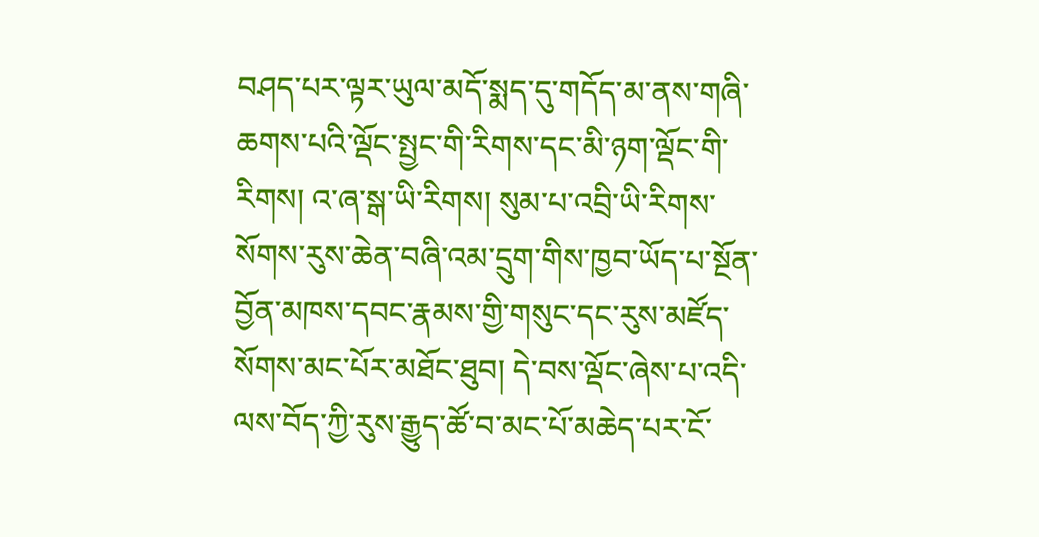བཤད་པར་ལྟར་ཡུལ་མདོ་སྨད་དུ་གདོད་མ་ནས་གཞི་ཆགས་པའི་ལྡོང་སྤྱང་གི་རིགས་དང་མི་ཉག་ལྡོང་གི་རིགས། འ་ཞ་སྒ་ཡི་རིགས། སུམ་པ་འབྲི་ཡི་རིགས་སོགས་རུས་ཆེན་བཞི་འམ་དྲུག་གིས་ཁྱབ་ཡོད་པ་སྔོན་བྱོན་མཁས་དབང་རྣམས་གྱི་གསུང་དང་རུས་མཛོད་སོགས་མང་པོར་མཐོང་ཐུབ། དེ་བས་ལྡོང་ཞེས་པ་འདི་ལས་བོད་ཀྱི་རུས་རྒྱུད་ཚོ་བ་མང་པོ་མཆེད་པར་ངོ་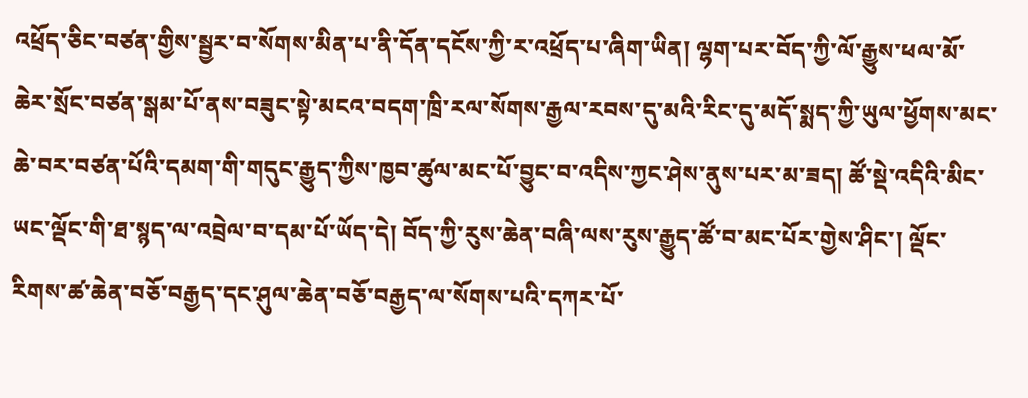འཕྲོད་ཅིང་བཙན་གྱིས་སྦྱར་བ་སོགས་མིན་པ་ནི་དོན་དངོས་ཀྱི་ར་འཕྲོད་པ་ཞིག་ཡིན། ལྷག་པར་བོད་ཀྱི་ལོ་རྒྱུས་ཕལ་མོ་ཆེར་སྲོང་བཙན་སྒམ་པོ་ནས་བཟུང་སྟེ་མངའ་བདག་ཁྲི་རལ་སོགས་རྒྱལ་རབས་དུ་མའི་རིང་དུ་མདོ་སྨད་ཀྱི་ཡུལ་ཕྱོགས་མང་ཆེ་བར་བཙན་པོའི་དམག་གི་གདུང་རྒྱུད་ཀྱིས་ཁྱབ་ཚུལ་མང་པོ་བྱུང་བ་འདིས་ཀྱང་ཤེས་ནུས་པར་མ་ཟད། ཚོ་སྡེ་འདིའི་མིང་ཡང་ལྡོང་གི་ཐ་སྙད་ལ་འབྲེལ་བ་དམ་པོ་ཡོད་དེ། བོད་ཀྱི་རུས་ཆེན་བཞི་ལས་རུས་རྒྱུད་ཚོ་བ་མང་པོར་གྱེས་ཤིང་། ལྡོང་རིགས་ཚ་ཆེན་བཅོ་བརྒྱད་དང་ཤུལ་ཆེན་བཅོ་བརྒྱད་ལ་སོགས་པའི་དཀར་པོ་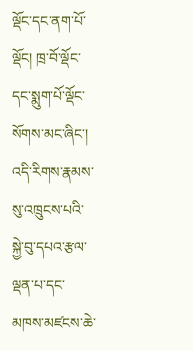ལྡོང་དང་ནག་པོ་ལྡོང། ཁྲ་བོ་ལྡོང་དང་སྨུག་པོ་ལྡོང་སོགས་མང་ཞིང་། འདི་རིགས་རྣམས་སུ་འཁྲུངས་པའི་སྐྱེ་བུ་དཔའ་རྩལ་ལྡན་པ་དང་མཁས་མཛངས་ཆེ་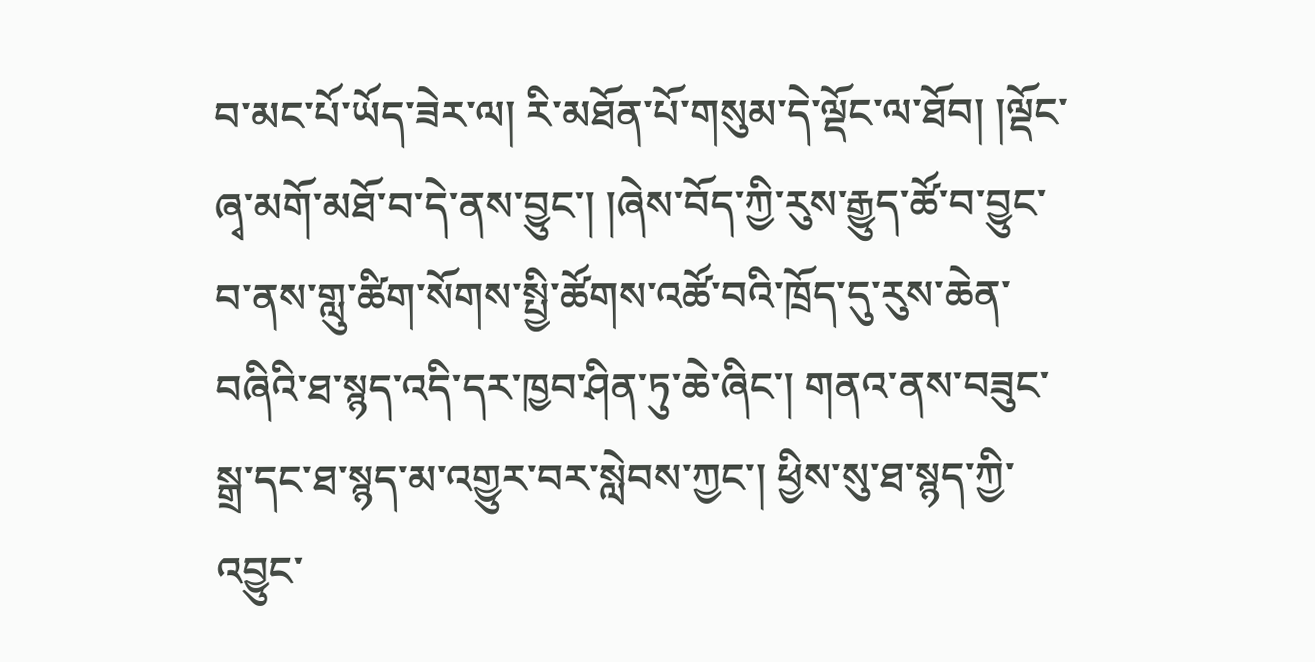བ་མང་པོ་ཡོད་ཟེར་ལ། རི་མཐོན་པོ་གསུམ་དེ་ལྡོང་ལ་ཐོབ། །ལྡོང་ཞྭ་མགོ་མཐོ་བ་དེ་ནས་བྱུང་། །ཞེས་བོད་ཀྱི་རུས་རྒྱུད་ཚོ་བ་བྱུང་བ་ནས་གླུ་ཚིག་སོགས་སྤྱི་ཚོགས་འཚོ་བའི་ཁྲོད་དུ་རུས་ཆེན་བཞིའི་ཐ་སྙད་འདི་དར་ཁྱབ་ཤིན་ཏུ་ཆེ་ཞིང་། གནའ་ནས་བཟུང་སྒྲ་དང་ཐ་སྙད་མ་འགྱུར་བར་སླེབས་ཀྱང་། ཕྱིས་སུ་ཐ་སྙད་ཀྱི་འབྱུང་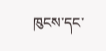ཁུངས་དང་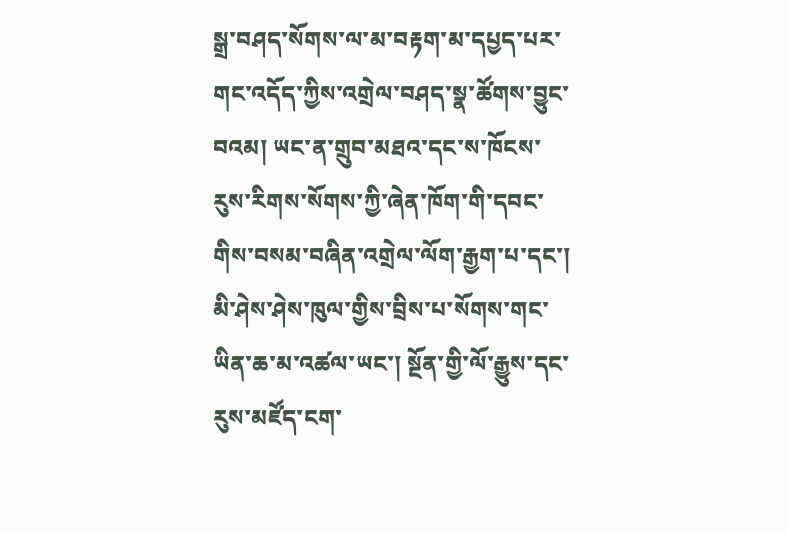སྒྲ་བཤད་སོགས་ལ་མ་བརྟག་མ་དཔྱད་པར་གང་འདོད་ཀྱིས་འགྲེལ་བཤད་སྣ་ཚོགས་བྱུང་བའམ། ཡང་ན་གྲུབ་མཐའ་དང་ས་ཁོངས་རུས་རིགས་སོགས་ཀྱི་ཞེན་ཁོག་གི་དབང་གིས་བསམ་བཞིན་འགྲེལ་ལོག་རྒྱག་པ་དང་། མི་ཤེས་ཤེས་ཁུལ་གྱིས་བྲིས་པ་སོགས་གང་ཡིན་ཆ་མ་འཚལ་ཡང་། སྔོན་གྱི་ལོ་རྒྱུས་དང་རུས་མཛོད་ངག་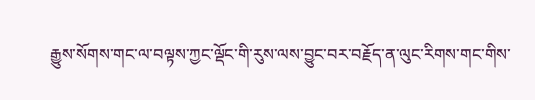རྒྱུས་སོགས་གང་ལ་བལྟས་ཀྱང་ལྡོང་གི་རུས་ལས་བྱུང་བར་བརྗོད་ན་ལུང་རིགས་གང་གིས་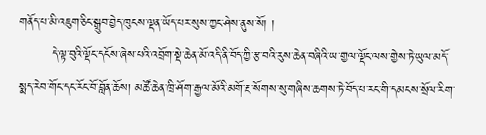གནོད་པ་མི་འཇུག་ཅིང་སྒྲུབ་བྱེད་ཁུངས་ལྡན་ཡོད་པར་སུས་ཀྱང་ཤེས་ནུས་སོ། །
        དེ་ལྟ་བུའི་ལྡོང་དངོས་ཞེས་པའི་འབྲོག་སྡེ་ཆེན་མོ་འདི་ནི་བོད་ཀྱི་རྩ་བའི་རུས་ཆེན་བཞིའི་ཡ་གྱལ་ལྡོང་ལས་གྱེས་ཏེ་ཡུལ་མདོ་སྨད་རེབ་གོང་དང་རོང་བོ་བློན་ཆོས། མཚོ་ཆེན་ཁྲི་ཤོག་རྒྱལ་མོའི་མགོ་རྔ་སོགས་སུ་གཞིས་ཆགས་ཏེ་བོད་པ་རང་གི་དམངས་སྲོལ་རིག་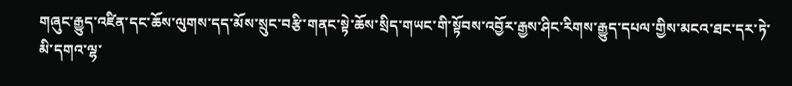གཞུང་རྒྱུད་འཛིན་དང་ཆོས་ལུགས་དད་མོས་སྲུང་བརྩི་གནང་སྟེ་ཆོས་སྲིད་གཡང་གི་སྟོབས་འབྱོར་རྒྱས་ཤིང་རིགས་རྒྱུད་དཔལ་གྱིས་མངའ་ཐང་དར་ཏེ་མི་དགའ་ལྷ་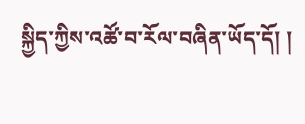སྐྱིད་ཀྱིས་འཚོ་བ་རོལ་བཞིན་ཡོད་དོ། །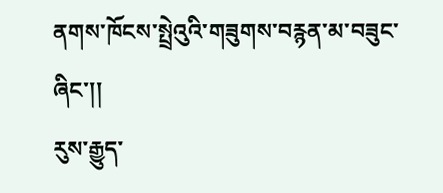ནགས་ཁོངས་སྤྲེའུའི་གཟུགས་བརྙན་མ་བཟུང་ཞིང་།།
རུས་རྒྱུད་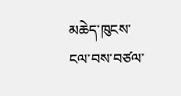མཆེད་ཁུངས་ངལ་བས་བཙལ་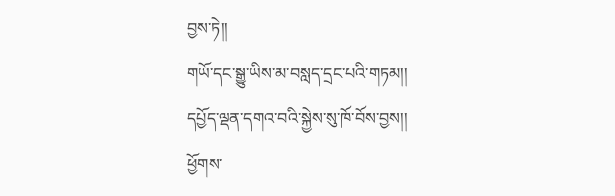བྱས་ཏེ།།
གཡོ་དང་སྒྱུ་ཡིས་མ་བསླད་དྲང་པའི་གཏམ།།
དཔྱོད་ལྡན་དགའ་བའི་སྐྱེས་སུ་ཁོ་བོས་བྱས།།
ཕྱོགས་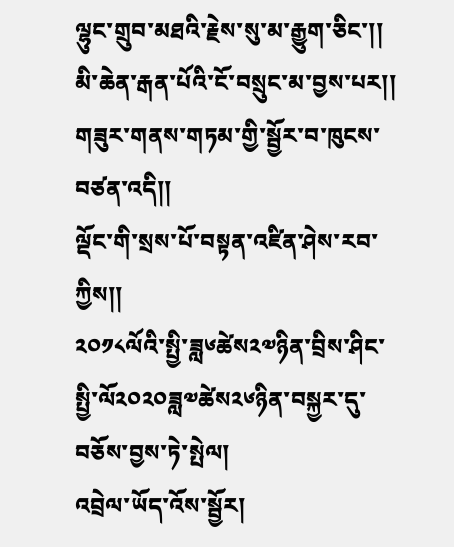ལྷུང་གྲུབ་མཐའི་རྗེས་སུ་མ་རྒྱུག་ཅིང་།།
མི་ཆེན་རྒན་པོའི་ངོ་བསྲུང་མ་བྱས་པར།།
གཟུར་གནས་གཏམ་གྱི་སྦྱོར་བ་ཁུངས་བཙན་འདི།།
ལྡོང་གི་སྲས་པོ་བསྟན་འཛིན་ཤེས་རབ་ཀྱིས།།
༢༠༡༨ལོའི་སྤྱི་ཟླ༦ཚེས༢༧ཉིན་བྲིས་ཤིང་སྤྱི་ལོ༢༠༢༠ཟླ༧ཚེས༢༦ཉིན་བསྐྱར་དུ་བཅོས་བྱས་ཏེ་སྤེལ།
འབྲེལ་ཡོད་འོས་སྦྱོར།